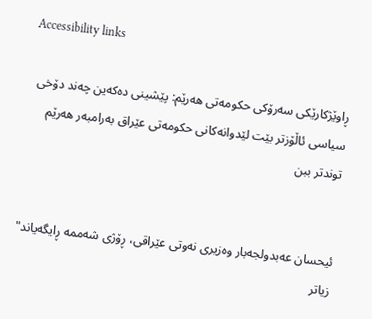Accessibility links

ڕاوێژکارێکی سەرۆکی حکومەتی هەرێم: پێشینی دەکەین چەند دۆخی سیاسی ئاڵۆزتر بێت لێدوانەکانی حکومەتی عێراق بەرامبەر هەرێم توندتر ببن


ئیحسان عەبدولجەبار وەزیری نەوتی عێراقی، ڕۆژی شەممە ڕایگەیاند" زیاتر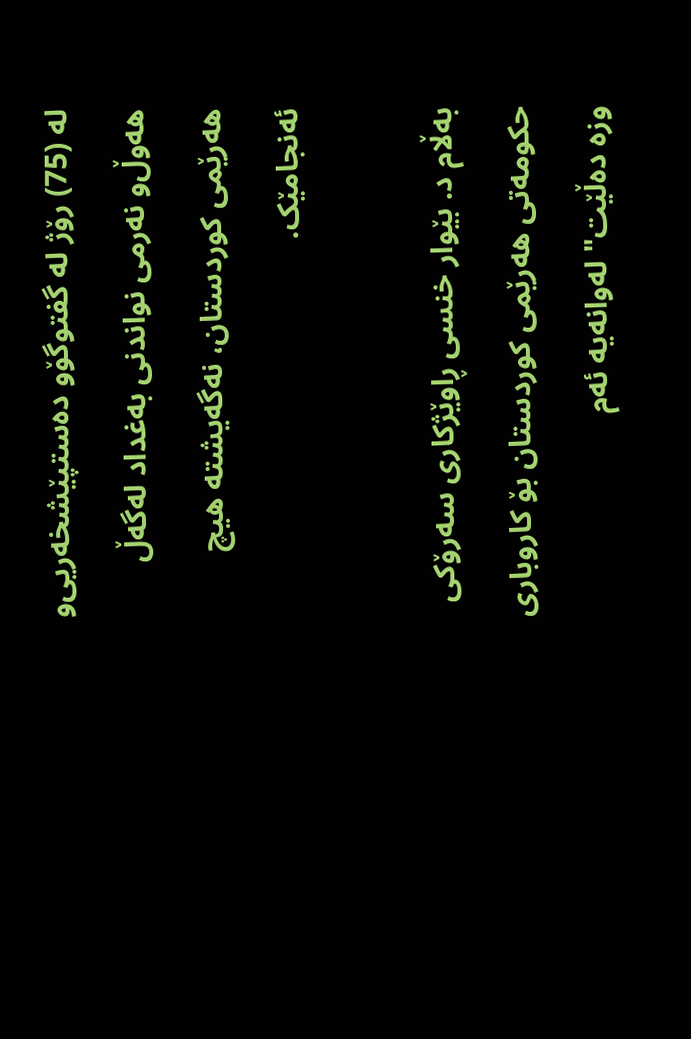لە (75) رۆژ لە گفتوگۆ‌و دەستپێشخەریی‌و هەوڵ‌و نەرمی نواندنی بەغداد لەگەڵ هەرێمی کوردستان، نەگەیشتە هیچ ئەنجامێک.

بەڵام د. بێوار خنسی ڕاوێژکاری سەرۆکی حکومەتی هەرێمی کوردستان بۆ کاروباری وزە دەڵێت" له‌وانه‌یه‌ ئه‌م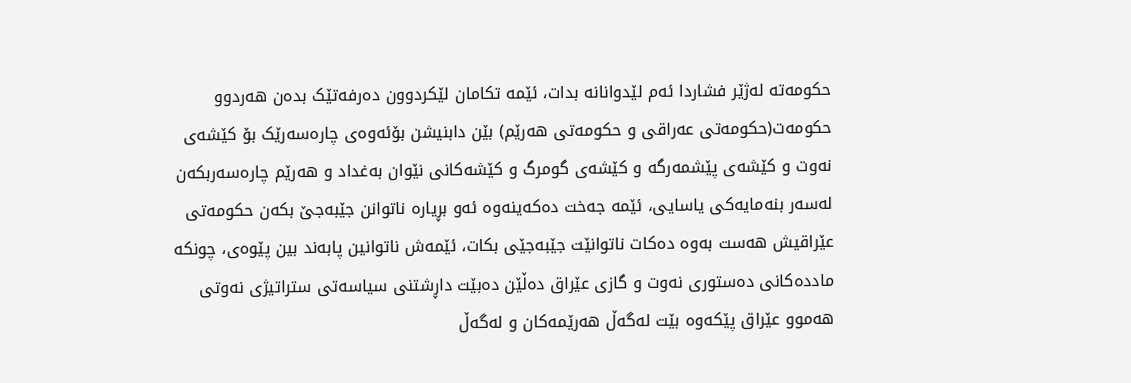حکومه‌تە له‌ژێر فشاردا ئه‌م لێدوانانه‌ بدات، ئێمه‌ تکامان لێکردوون دەر‌فه‌تێک بده‌ن هه‌ردوو حکومه‌ت(حکومەتی عەراقی و حکومەتی هەرێم) بێن دابنیشن بۆئه‌وه‌ی چاره‌سه‌رێک بۆ کێشه‌ی نه‌وت و کێشه‌ی پێشمه‌رگه‌ و کێشه‌ی گومرگ و کێشه‌کانی نێوان به‌غداد و هه‌رێم چاره‌سه‌ربکه‌ن له‌سه‌ر بنه‌مایه‌کی یاسایی، ئێمه‌ جه‌خت ده‌که‌ینه‌وه‌ ئه‌و بڕیارە ناتوانن جێبه‌جێ بکه‌ن حکومەتی عێراقیش هەست بەوە دەکات ناتوانێت جێبەجێی بکات، ئێمه‌ش ناتوانین پابه‌ند بین پێوه‌ی، چونکه‌ مادده‌کانی ده‌ستوری نه‌وت و گازی عێراق ده‌ڵێن ده‌بێت داڕشتنی سیاسه‌تی ستراتیژی نه‌وتی هه‌موو عێراق پێکه‌وه‌ بێت له‌گه‌ڵ هه‌رێمه‌کان و له‌گه‌ڵ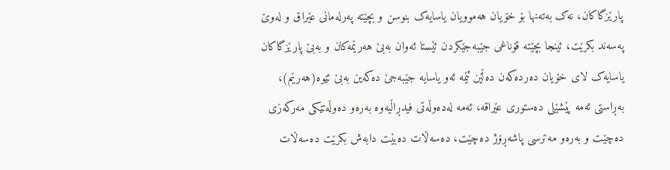پارێزگاکان، نه‌ک به‌تەنها بۆ خۆیان هه‌موویان یاسایه‌ک بنوسن و بچێته‌ په‌رله‌مانی عێراق و له‌وێ په‌سه‌ند بکرێت، ئینجا بچێته‌ قۆناغی جێبه‌جێکردن ئێستا ئه‌وان به‌بێ هه‌رێمه‌کان و به‌بێ پارێزگاکان یاسایه‌ک لای خۆیان ده‌رده‌که‌ن ده‌ڵێن ئێمه‌ ئه‌و یاسایه‌ جێبه‌جێ ده‌که‌ین بەبێ ئێوه‌(هەرێم)، بەڕاستی ئه‌مه‌ پێشێلی ده‌ستوری عێراقه‌، ئه‌مه‌ له‌ده‌وڵه‌تی فیدڕاڵیه‌وه‌ به‌ره‌و ده‌وڵه‌تێکی مه‌رکه‌زی ده‌چێت و به‌ره‌و مه‌ترسی پاشه‌ڕۆژ ده‌چێت، ده‌سه‌ڵات ده‌بێت دابه‌ش بکرێت ده‌سه‌ڵات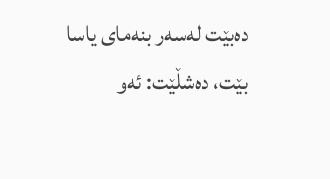ده‌بێت له‌سه‌ر بنه‌مای یاسا بێت، دەشڵێت: ئەو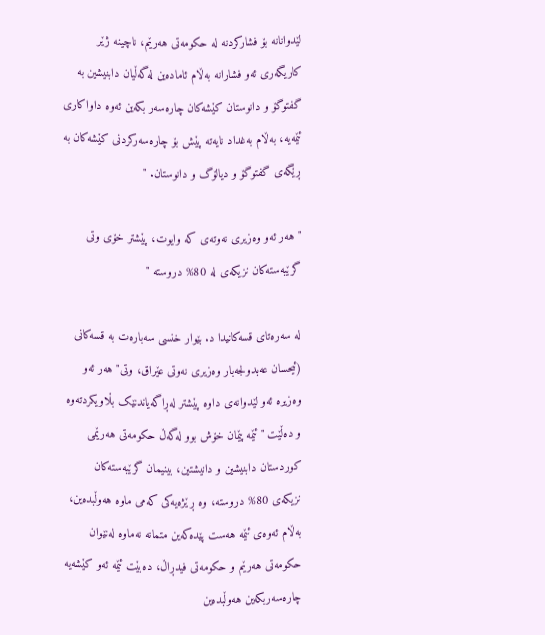لێدوانانە بۆ فشارکردنە لە حکومەتی هەرێم، ناچینه‌ ژێر کاریگه‌ری ئه‌و فشارانه‌ به‌ڵام ئاماده‌ین له‌گه‌ڵیان دابنیشین بە گفتوگۆ و دانوستان کێشەکان چارەسەر بکەین ئەوە داواکاری ئێمەیە، بەڵام به‌غداد نایه‌تە پێش بۆ چاره‌سه‌رکردنی کێشه‌کان به‌ ڕێگه‌ی گفتوگۆ و دیالۆگ و دانوستان. "

" هەر ئەو وەزیری نەوتەی کە وایوت، پێشتر خۆی وتی گرێبه‌سته‌کان نزیکه‌ی لە 80% دروسته "

لە سەرەتای قسەکانیدا د. بێوار خنسی سەبارەت بە قسەکانی (ئیحسان عەبدولجەبار وەزیری نەوتی عێراق، وتی" هەر ئه‌و وه‌زیرە ئەو‌ لێدوانەی داوە پێشتر له‌ڕاگه‌یاندنێک بڵاویکردته‌وه‌ و ده‌ڵێت " ئێمه‌ پێمان خۆش بوو له‌گه‌ڵ حکومه‌تی هه‌رێمی کوردستان دابنیشین و دانیشتین، بینیمان گرێبه‌سته‌کان نزیکه‌ی 80% دروسته‌، وه‌ ڕێژه‌یه‌کی که‌می ماوه‌ هه‌وڵبده‌ین، بەڵام ئه‌وه‌ی ئێمه‌ هه‌ست پێده‌که‌ین متمانه‌ نه‌ماوه‌ له‌نێوان حکومه‌تی هه‌رێم و حکومه‌تی فیدڕاڵ، ده‌بێت ئێمه‌ ئه‌و کێشه‌یه‌ چاره‌سه‌ربکه‌ین هه‌وڵبده‌ین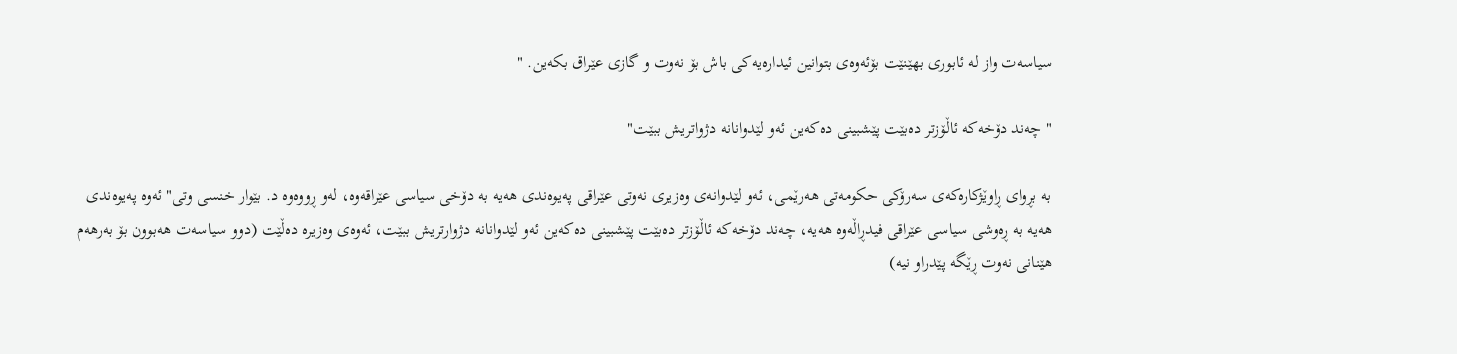سیاسه‌ت واز له‌ ئابوری بهێنێت بۆئه‌وه‌ی بتوانین ئیداره‌یه‌کی باش بۆ نه‌وت و گازی عێراق بکه‌ین. "

" چه‌ند دۆخه‌که‌ ئاڵۆزتر ده‌بێت پێشبینی ده‌که‌ین ئه‌و لێدوانانه‌ دژواتریش ببێت"

بە بڕوای ڕاوێژکارەکەی سەرۆکی حکومەتی هەرێمی، ئەو لێدوانەی وەزیری نەوتی عێراقی پەیوەندی هەیە بە دۆخی سیاسی عێراقەوە، لەو ڕووەوە د. بێوار خنسی وتی" ئه‌وه‌ په‌یوه‌ندی هه‌یه‌ به‌ ڕه‌وشی سیاسی عێراقی فیدڕاڵه‌وه‌ هه‌یه‌، چه‌ند دۆخه‌که‌ ئاڵۆزتر ده‌بێت پێشبینی ده‌که‌ین ئه‌و لێدوانانه‌ دژوارتریش ببێت، ئه‌وه‌ی وه‌زیرە ده‌ڵێت (دوو سیاسه‌ت هه‌بوون بۆ به‌رهه‌م هێنانی نه‌وت ڕێگە پێدراو نیە)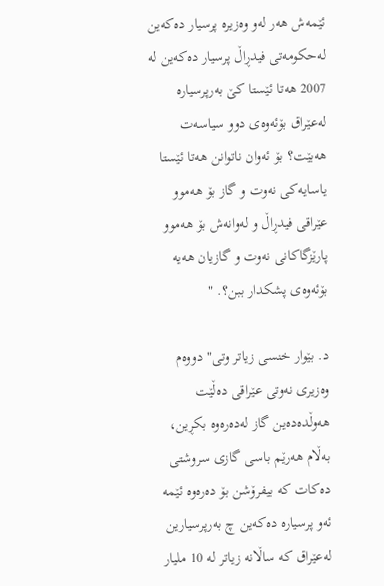ئێمه‌ش هه‌ر له‌و وه‌زیره‌ پرسیار ده‌که‌ین له‌حکومه‌تی فیدڕاڵ پرسیار ده‌که‌ین له‌ 2007 هه‌تا ئێستا کێ به‌رپرسیاره‌ له‌عێراق بۆئه‌وه‌ی دوو سیاسه‌ت هه‌بێت؟ بۆ ئه‌وان ناتوانن هه‌تا ئێستا یاسایه‌کی نه‌وت و گاز بۆ هه‌موو عێراقی فیدڕاڵ و له‌وانه‌ش بۆ هه‌موو پارێزگاکانی نه‌وت و گازیان هه‌یه‌ بۆئه‌وه‌ی پشکدار ببن؟. "

د. بێوار خنسی زیاتر وتی" دووه‌م وەزیری نەوتی عێراقی ده‌ڵێت هه‌وڵده‌ده‌ین گاز له‌ده‌ره‌وه‌ بکڕین، به‌ڵام هه‌رێم باسی گازی سروشتی ده‌کات که‌ بیفرۆشن بۆ ده‌ره‌وه‌ ئێمه‌ ئه‌و پرسیاره‌ ده‌که‌ین چ به‌رپرسیارین له‌عێراق کە ساڵانه‌ زیاتر له‌ 10 ملیار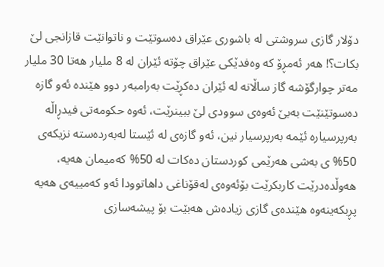دۆلار گازی سروشتی له‌ باشوری عێراق ده‌سوتێت و ناتوانێت قازانجی لێ بکات؟! هەر ئه‌مڕۆ کە وه‌فدێکی عێراق چۆته‌ ئێران له‌ 8 ملیار هه‌تا 30 ملیار مه‌تر چوارگۆشه‌ گاز ساڵانه‌ له‌ ئێران ده‌کڕێت به‌رامبه‌ر دوو هێنده‌ ئه‌و گازه‌ ده‌سوتێنێت به‌بێ ئه‌وه‌ی سوودی لێ ببینرێت، ئه‌وە حکومه‌تی فیدڕاڵه بەرپرسیارە ئێمە بەرپرسیار نین‌، ئه‌و گازه‌ی له‌ ئێستا له‌به‌رده‌سته‌ نزیکه‌ی 50% ی به‌شی هه‌رێمی کوردستان ده‌کات لە 50% کەمیمان هەیە، هه‌وڵده‌درێت کاربکرێت بۆئه‌وه‌ی له‌قۆناغی داهاتوودا ئەو که‌مییه‌ی هەیە پڕبکه‌ینه‌وه‌ هێنده‌ی گازی زیاده‌ش هه‌بێت بۆ پیشه‌سازی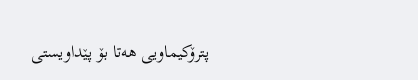پترۆکیماویی هه‌تا بۆ پێداویستی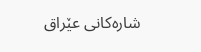شاره‌کانی عێراق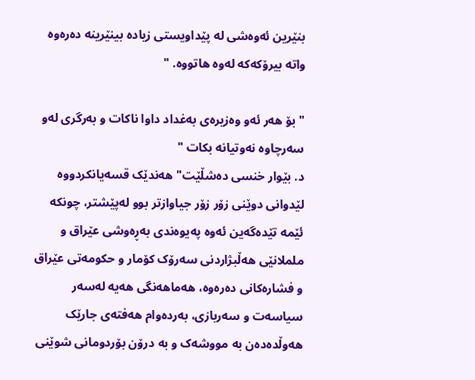بنێرین ئه‌وه‌شی له‌ پێداویستی زیاده‌ بینێرینه‌ ده‌ره‌وه‌ واته‌ بیرۆکه‌که‌ له‌وه‌ هاتووه‌. "

" بۆ هه‌ر ئه‌و وه‌زیره‌ی به‌غداد داوا ناکات و به‌رگری له‌و سه‌رچاوه‌ نه‌وتیانه‌ بکات "
د. بێوار خنسی دەشڵێت" هه‌ندێک قسه‌یانکردووه‌ لێدوانی دوێنی زۆر زۆر جیاوازتر بوو له‌پێشتر، چونکه‌ ئێمه‌ تێده‌گه‌ین ئه‌وه‌ په‌یوه‌ندی به‌ڕه‌وشی عێراق و ململانێی هه‌ڵبژاردنی سه‌رۆک کۆمار و حکومه‌تی عێراق و فشاره‌کانی ده‌ره‌وه‌، هه‌ماهه‌نگی هه‌یه‌ له‌سه‌ر سیاسه‌ت و سه‌ربازی، به‌رده‌وام هه‌فته‌ی جارێک هه‌وڵده‌ده‌ن به‌ مووشه‌ک و به‌ درۆن بۆردومانی شوێنی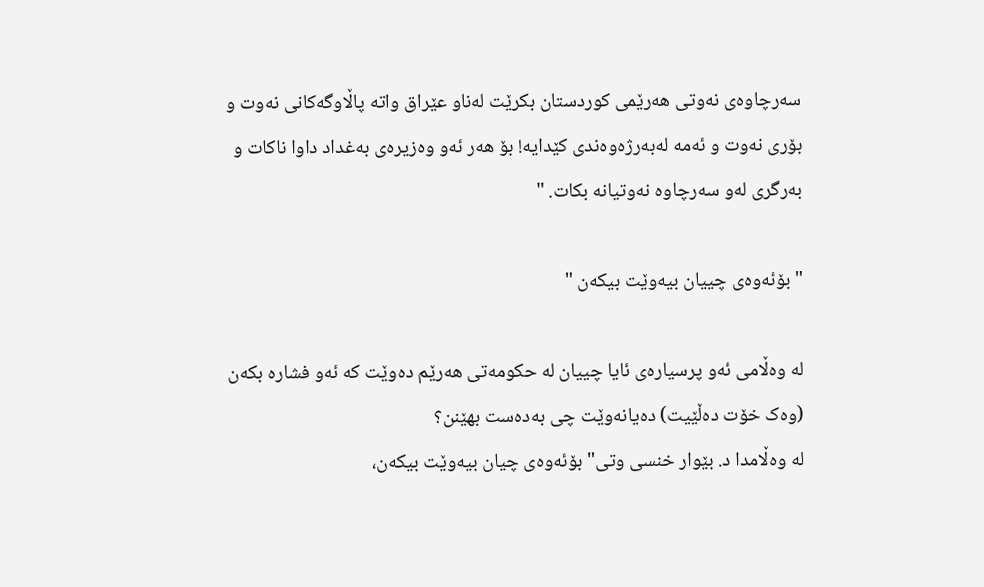سه‌رچاوه‌ی نه‌وتی هه‌رێمی کوردستان بکرێت له‌ناو عێراق واته‌ پاڵاوگه‌کانی نه‌وت و بۆری نه‌وت و ئه‌مه‌ له‌به‌رژه‌وه‌ندی کێدایه‌! بۆ هه‌ر ئه‌و وه‌زیره‌ی به‌غداد داوا ناکات و به‌رگری له‌و سه‌رچاوه‌ نه‌وتیانه‌ بکات. "

" بۆئه‌وه‌ی چییان بیه‌وێت بیکه‌ن "

لە وەڵامی ئەو پرسیارەی ئایا چییان له‌ حکومه‌تی هه‌رێم ده‌وێت که‌ ئه‌و فشاره‌ بکه‌ن (وەک خۆت دەڵێیت) ده‌یانه‌وێت چی به‌ده‌ست بهێنن؟
لە وەڵامدا د. بێوار خنسی وتی" بۆئه‌وه‌ی چیان بیه‌وێت بیکه‌ن،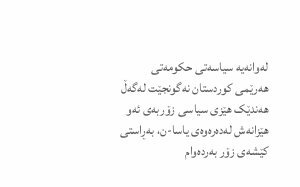له‌وانه‌یه‌ سیاسه‌تی حکومه‌تی هه‌رێمی کوردستان نه‌گونجێت له‌گه‌ڵ هه‌ندێک هێزی سیاسی زۆربه‌ی ئه‌و هێزانه‌ش له‌ده‌ره‌وه‌ی یاسا-ن، به‌ڕاستی کێشه‌ی زۆر به‌رده‌وام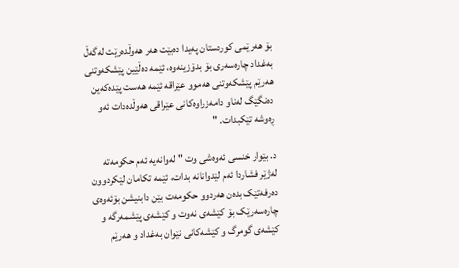بۆ هه‌رێمی کوردستان په‌یدا ده‌بێت هه‌ر هه‌وڵده‌رێت له‌گه‌ڵ به‌غداد چاره‌سه‌ری بۆ بدۆزینه‌وه‌، ئێمه‌ ده‌ڵێین پێشکه‌وتنی هه‌رێم پێشکه‌وتنی هه‌موو عێراقه‌ ئێمه‌ هه‌ست پێده‌که‌ین ده‌نگێگ له‌ناو دامه‌زراوه‌کانی عێراقی هه‌وڵده‌دات ئه‌و ڕه‌وشه‌ تێکبدات. "

د. بێوار خنسی ئەوەشی وت " له‌وانه‌یه‌ ئه‌م حکومه‌تە له‌ژێر فشاردا ئه‌م لێدوانانه‌ بدات، ئێمه‌ تکامان لێکردوون دەر‌فه‌تێک بده‌ن هه‌ردوو حکومه‌ت بێن دابنیشن بۆئه‌وه‌ی چاره‌سه‌رێک بۆ کێشه‌ی نه‌وت و کێشه‌ی پێشمه‌رگه‌ و کێشه‌ی گومرگ و کێشه‌کانی نێوان به‌غداد و هه‌رێم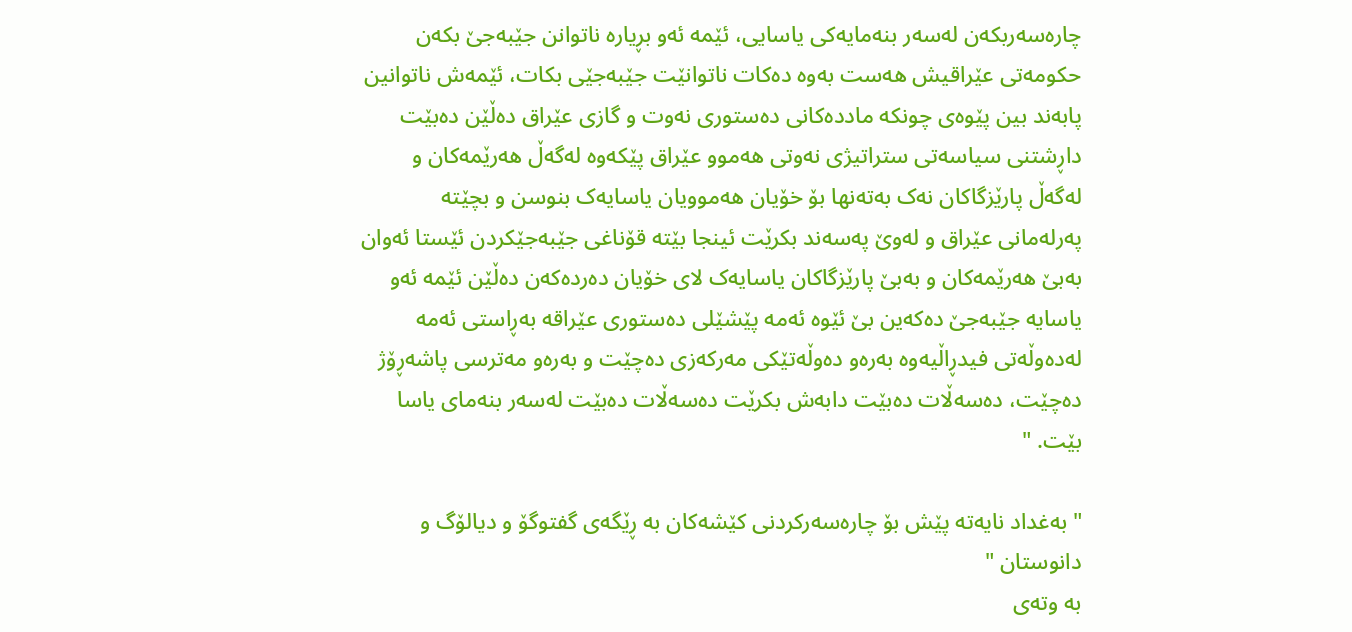چاره‌سه‌ربکه‌ن له‌سه‌ر بنه‌مایه‌کی یاسایی، ئێمه‌ ئه‌و بڕیارە ناتوانن جێبه‌جێ بکه‌ن حکومەتی عێراقیش هەست بەوە دەکات ناتوانێت جێبەجێی بکات، ئێمه‌ش ناتوانین پابه‌ند بین پێوه‌ی چونکه‌ مادده‌کانی ده‌ستوری نه‌وت و گازی عێراق ده‌ڵێن ده‌بێت داڕشتنی سیاسه‌تی ستراتیژی نه‌وتی هه‌موو عێراق پێکه‌وه‌ له‌گه‌ڵ هه‌رێمه‌کان و له‌گه‌ڵ پارێزگاکان نه‌ک به‌تەنها بۆ خۆیان هه‌موویان یاسایه‌ک بنوسن و بچێته‌ په‌رله‌مانی عێراق و له‌وێ په‌سه‌ند بکرێت ئینجا بێته‌ قۆناغی جێبه‌جێکردن ئێستا ئه‌وان به‌بێ هه‌رێمه‌کان و به‌بێ پارێزگاکان یاسایه‌ک لای خۆیان ده‌رده‌که‌ن ده‌ڵێن ئێمه‌ ئه‌و یاسایه‌ جێبه‌جێ ده‌که‌ین بێ ئێوه‌ ئه‌مه‌ پێشێلی ده‌ستوری عێراقه‌ به‌ڕاستی ئه‌مه‌ له‌ده‌وڵه‌تی فیدڕاڵیه‌وه‌ به‌ره‌و ده‌وڵه‌تێکی مه‌رکه‌زی ده‌چێت و به‌ره‌و مه‌ترسی پاشه‌ڕۆژ ده‌چێت، ده‌سه‌ڵات ده‌بێت دابه‌ش بکرێت ده‌سه‌ڵات ده‌بێت له‌سه‌ر بنه‌مای یاسا بێت. "

" به‌غداد نایه‌تە پێش بۆ چاره‌سه‌رکردنی کێشه‌کان به‌ ڕێگه‌ی گفتوگۆ و دیالۆگ و دانوستان "
بە وتەی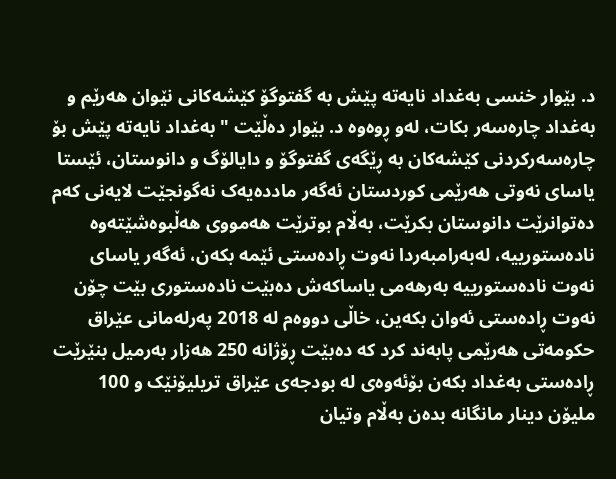د. بێوار خنسی بەغداد نایەتە پێش بە گفتوگۆ کێشەکانی نێوان هەرێم و بەغداد چارەسەر بکات، لەو ڕوەوە د. بێوار دەڵێت " به‌غداد نایه‌تە پێش بۆ چاره‌سه‌رکردنی کێشه‌کان به‌ ڕێگه‌ی گفتوگۆ و دایالۆگ و دانوستان، ئێستا یاسای نه‌وتی هه‌رێمی کوردستان ئه‌گه‌ر مادده‌یه‌ک نه‌گونجێت لایه‌نی که‌م ده‌توانرێت دانوستان بکرێت، به‌ڵام بوترێت هه‌مووی هه‌ڵبوه‌شێته‌وه‌ ناده‌ستورییه‌، له‌به‌رامبه‌ردا نه‌وت ڕاده‌ستی ئێمه‌ بکه‌ن، ئه‌گه‌ر یاسای نه‌وت ناده‌ستورییه‌ به‌رهه‌می یاساکه‌ش ده‌بێت ناده‌ستوری بێت چۆن نه‌وت ڕاده‌ستی ئه‌وان بکه‌ین، خاڵی دووه‌م له‌ 2018 په‌رله‌مانی عێراق حکومه‌تی هه‌رێمی پابه‌ند کرد که‌ ده‌بێت ڕۆژانه‌ 250 هه‌زار به‌رمیل بنێرێت ڕاده‌ستی به‌غداد بکه‌ن بۆئه‌وه‌ی له‌ بودجه‌ی عێراق تریلیۆنێک و 100 ملیۆن دینار مانگانه‌ بده‌ن به‌ڵام وتیان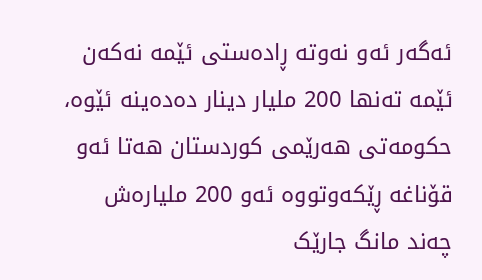ئه‌گه‌ر ئه‌و نه‌وته‌ ڕاده‌ستی ئێمه‌ نه‌که‌ن ئێمه‌ ته‌نها 200 ملیار دینار ده‌ده‌ینه‌ ئێوه‌، حکومه‌تی هه‌رێمی کوردستان هه‌تا ئه‌و قۆناغه‌ ڕێکه‌وتووه‌ ئه‌و 200 ملیاره‌ش چه‌ند مانگ جارێک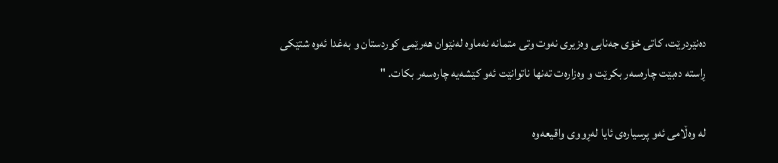ده‌نێردرێت، کاتی خۆی جه‌نابی وه‌زیری نه‌وت وتی متمانه‌ نه‌ماوه‌ له‌نێوان هه‌رێمی کوردستان و به‌غدا ئه‌وه‌ شتێکی ڕاسته‌ ده‌بێت چاره‌سه‌ر بکرێت و وه‌زاره‌ت ته‌نها ناتوانێت ئه‌و کێشه‌یه‌ چاره‌سه‌ر بکات. "

لە وەڵامی ئەو پرسیارەی ئایا له‌ڕووی واقیعه‌وه‌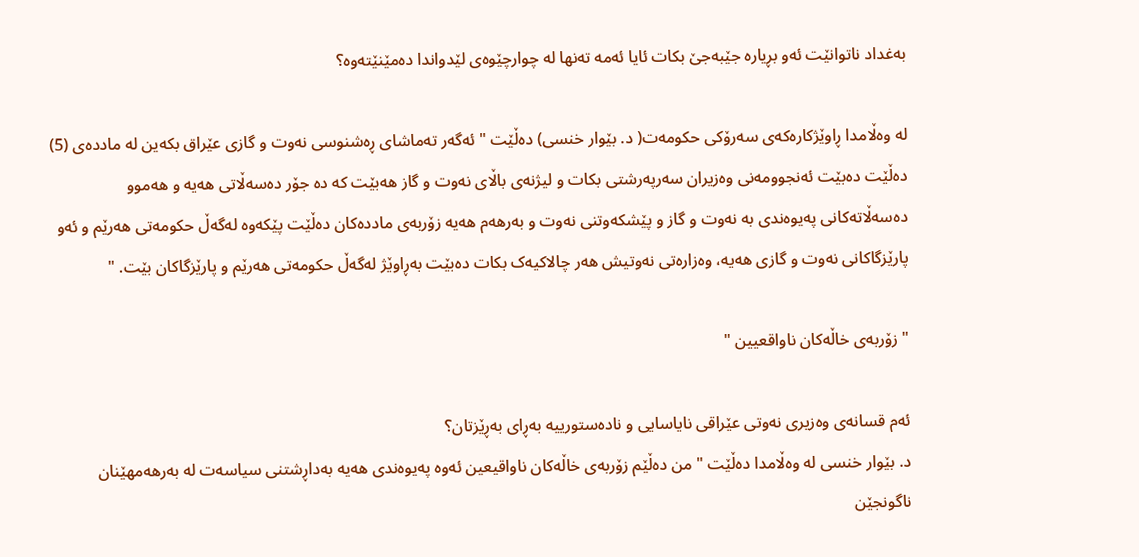به‌غداد ناتوانێت ئه‌و بڕیاره‌ جێبه‌جێ بکات ئایا ئه‌مه‌ ته‌نها لە چوارچێوەی لێدواندا دەمێنێتەوە؟

لە وەڵامدا ڕاوێژکارەکەی سەرۆکی حکومەت( د. بێوار خنسی) دەڵێت " ئه‌گه‌ر ته‌ماشای ڕه‌شنوسی نه‌وت و گازی عێراق بکه‌ین له‌ مادده‌ی (5) ده‌ڵێت ده‌بێت ئه‌نجوومه‌نی وه‌زیران سه‌رپه‌رشتی بکات و لیژنه‌ی باڵای نه‌وت و گاز هه‌بێت که‌ ده‌ جۆر ده‌سه‌ڵاتی هه‌یه‌ و هه‌موو ده‌سه‌ڵاته‌کانی په‌یوه‌ندی به‌ نه‌وت و گاز و پێشکه‌وتنی نه‌وت و به‌رهه‌م هه‌یه‌ زۆربه‌ی مادده‌کان ده‌ڵێت پێکه‌وه‌ له‌گه‌ڵ حکومه‌تی هه‌رێم و ئه‌و پارێزگاکانی نه‌وت و گازی هه‌یه‌، وه‌زاره‌تی نه‌وتیش هه‌ر چالاکیه‌ک بکات ده‌بێت به‌ڕاوێژ له‌گه‌ڵ حکومه‌تی هه‌رێم و پارێزگاکان بێت. "

" زۆربەی خاڵەکان ناواقعیین "

ئه‌م قسانه‌ی وه‌زیری نه‌وتی عێراقی نایاسایی و ناده‌ستورییه‌ به‌ڕای به‌ڕێزتان؟
د. بێوار خنسی لە وەڵامدا دەڵێت " من ده‌ڵێم زۆربه‌ی خاڵه‌کان ناواقیعین ئه‌وه‌ په‌یوه‌ندی هه‌یه‌ به‌داڕشتنی سیاسه‌ت له‌ به‌رهه‌مهێنان ناگونجێن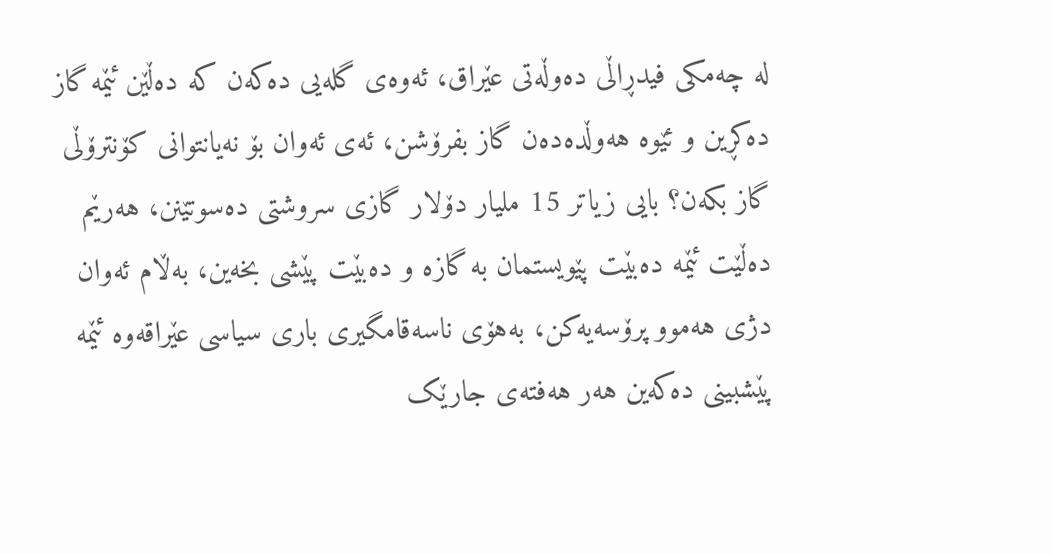له‌ چه‌مکی فیدڕاڵی ده‌وڵه‌تی عێراق، ئه‌وه‌ی گله‌یی ده‌که‌ن که‌ ده‌ڵێن ئێمه‌ گاز ده‌کڕین و ئێوه‌ هه‌وڵده‌ده‌ن گاز بفرۆشن، ئه‌ی ئه‌وان بۆ نه‌یانتوانی کۆنترۆڵی گاز بکه‌ن؟ بایی زیاتر 15 ملیار دۆلار گازی سروشتی ده‌سوتێنن، هه‌رێم ده‌ڵێت ئێمه‌ ده‌بێت پێویستمان به‌ گازه‌ و ده‌بێت پێشی بخه‌ین، به‌ڵام ئه‌وان دژی هه‌موو پرۆسه‌یه‌کن، به‌هۆی ناسه‌قامگیری باری سیاسی عێراقه‌وه‌ ئێمه‌ پێشبینی ده‌که‌ین هه‌ر هه‌فته‌ی جارێک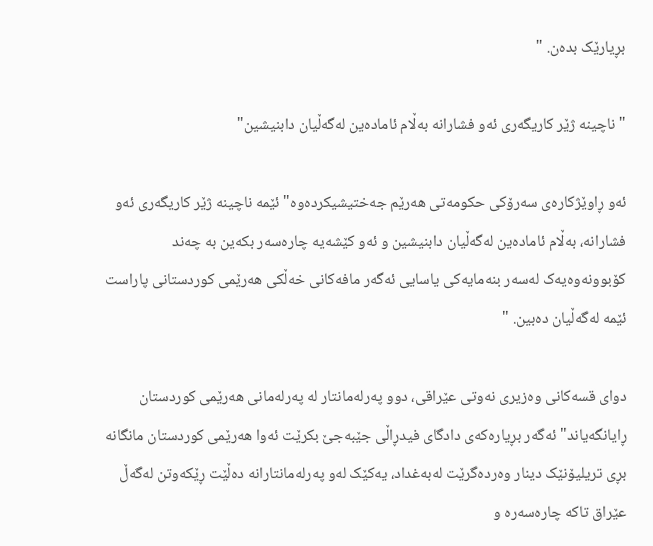بڕیارێک بده‌ن. "

" ناچینه‌ ژێر کاریگه‌ری ئه‌و فشارانه‌ به‌ڵام ئاماده‌ین له‌گه‌ڵیان دابنیشین"

ئەو ڕاوێژکارەی سەرۆکی حکومەتی هەرێم جەختیشیکردەوە" ئێمه‌ ناچینه‌ ژێر کاریگه‌ری ئه‌و فشارانه‌، به‌ڵام ئاماده‌ین له‌گه‌ڵیان دابنیشین و ئه‌و کێشه‌یه‌ چاره‌سه‌ر بکه‌ین به‌ چه‌ند کۆبوونه‌وه‌یه‌ک له‌سه‌ر بنه‌مایه‌کی یاسایی ئه‌گه‌ر مافه‌کانی خه‌ڵکی هه‌رێمی کوردستانی پاراست ئێمه‌ له‌گه‌ڵیان ده‌بین. "

دوای قسەکانی وەزیری نەوتی عێراقی، دوو په‌رله‌مانتار له‌ په‌رله‌مانی هه‌رێمی کوردستان ڕایانگەیاند" ئه‌گه‌ر بڕیاره‌که‌ی دادگای فیدڕاڵی جێبه‌جێ بکرێت ئه‌وا هه‌رێمی کوردستان مانگانه‌ بڕی تریلیۆنێک دینار وه‌رده‌گرێت له‌به‌غداد، یه‌کێک له‌و په‌رله‌مانتارانه‌ ده‌ڵێت ڕێکه‌وتن له‌گه‌ڵ عێراق تاکه‌ چاره‌سه‌ره‌ و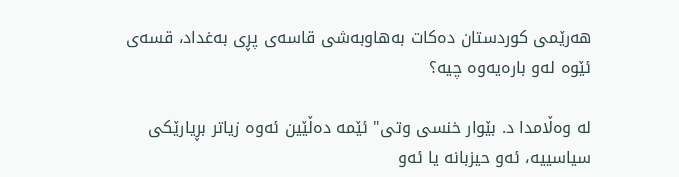هه‌رێمی کوردستان ده‌کات به‌هاوبه‌شی قاسه‌ی پڕی به‌غداد، قسه‌ی ئێوه‌ له‌و باره‌یه‌وه‌ چیه‌؟

لە وەڵامدا د. بێوار خنسی وتی" ئێمه‌ ده‌ڵێین ئه‌وە زیاتر بڕیارێکی سیاسییە، ئه‌و حیزبانه‌ یا ئه‌و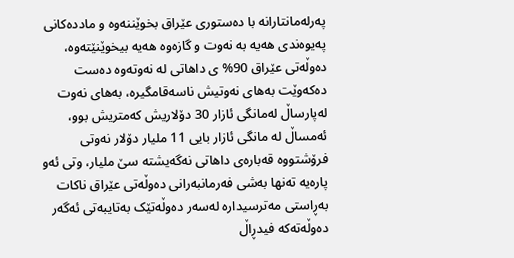په‌رله‌مانتارانه‌ با ده‌ستوری عێراق بخوێننه‌وه‌ و مادده‌کانی په‌یوه‌ندی هه‌یه‌ به‌ نه‌وت و گازه‌وه‌ هه‌یه‌ بیخوێنێته‌وه‌، ده‌وڵه‌تی عێراق 90% ی داهاتی له‌ نه‌وته‌وه‌ ده‌ست ده‌که‌وێت به‌های نه‌وتیش ناسه‌قامگیره‌، به‌های نه‌وت له‌پارساڵ له‌مانگی ئازار 30 دۆلاریش که‌متریش بوو، ئه‌مساڵ له‌ مانگی ئازار بایی 11 ملیار دۆلار نه‌وتی فرۆشتووه‌ قه‌باره‌ی داهاتی نه‌گه‌یشته‌ سێ ملیار، وتی ئه‌و پاره‌یه‌ ته‌نها به‌شی فه‌رمانبه‌رانی ده‌وڵه‌تی عێراق ناکات به‌ڕاستی مه‌ترسیداره‌ له‌سه‌ر ده‌وڵه‌تێک به‌تایبه‌تی ئه‌گه‌ر ده‌وڵه‌ته‌که‌ فیدڕاڵ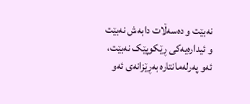نه‌بێت و ده‌سه‌ڵات دابه‌ش نه‌بێت و ئیداره‌یه‌کی ڕێکوپێک نه‌بێت، ئه‌و په‌رله‌مانتاره‌ به‌ڕێزانه‌ی ئه‌و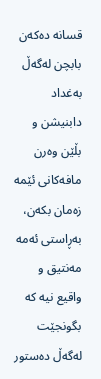قسانه‌ ده‌که‌ن بابچن له‌گه‌ڵ به‌غداد دابنیشن و بڵێن وه‌رن مافه‌کانی ئێمه‌ زه‌مان بکه‌ن، به‌ڕاستی ئه‌مه‌ مه‌نتیق و واقیع نیه‌ که‌ بگونجێت له‌گه‌ڵ ده‌ستور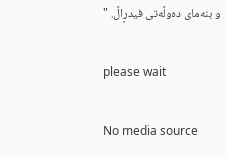و بنه‌مای ده‌وڵه‌تی فیدڕاڵ. "

please wait

No media source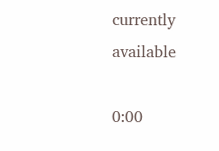currently available

0:00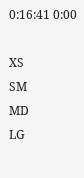0:16:41 0:00

XS
SM
MD
LG